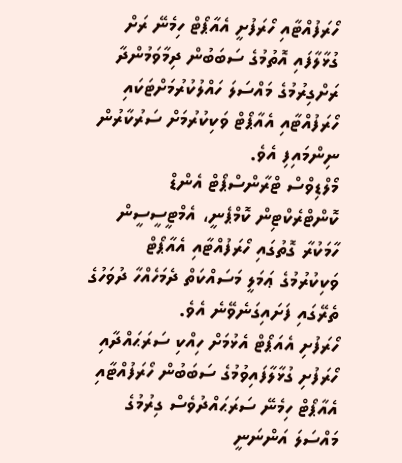ހޯރަފުއްޓާއި ހޯރަފުށީ އެއާޕޯޓް ހިމެނޭ ރަށް ގުޅާލާފައި އޮތުމުގެ ސަބަބުން ދިމާވަމުންދާ ރަށްގިރުމުގެ މައްސަލަ ހައްލުކުރުމަށްޓަކައި ހޯރަފުއްޓާއި އެއާޕޯޓް ވަކިކުރުމަށް ސަރުކާރުން ނިންމައިފި އެވެ.
މޯލްޑިވްސް ޓްރާންސްޕޯޓް އެންޑް ކޮންޓްރެކްޓިން ކޮމްޕެނީ، އެމްޓީސީސީން ހާމަކުރާ ގޮތުގައި ހޯރަފުއްޓާއި އެއާޕޯޓް ވަކިކުރުމުގެ ޢަމަލީ މަސައްކަތް ދެމަހެއްހާ ދުވަހުގެ ތެރޭގައި ފަށައިގަނެވޭނެ އެވެ.
ހޯރަފުށި އެއަޕޯޓް އެޅުމަށް ހިއްކި ސަރަޙައްދާއި ހޯރަފުށި ގުޅާލާފައިވުމުގެ ސަބަބުން ހޯރަފުއްޓާއި އެއާޕޯޓް ހިމެނޭ ސަރަޙައްދުވެސް ގިރުމުގެ މައްސަލަ އަންނަނީ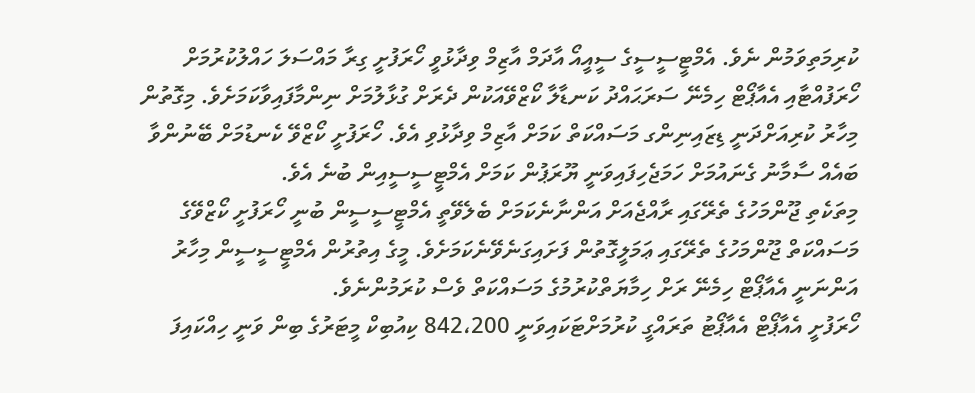ކުރިމަތިވަމުން ނެވެ. އެމްޓީސީސީގެ ސީއީއޯ އާދަމް އާޒިމް ވިދާޅުވީ ހޯރަފުށީ ގިރާ މައްސަލަ ހައްލުކުރުމަށް ހޯރަފުއްޓާއި އެއާޕޯޓް ހިމެނޭ ސަރަޙައްދު ކަނޑާލާ ކޯޒްވޭއަކުން ދެރަށް ގުޅާލުމަށް ނިންމާފައިވާކަމަށެވެ. މިގޮތުން މިހާރު ކުރިއަށްދަނީ ޑިޒައިނިންގ މަސައްކަތް ކަމަށް އާޒިމް ވިދާޅުވި އެވެ. ހޯރަފުށީ ކޯޒްވޭ ކެނޑުމަށް ބޭނުންވާ ބައެއް ސާމާނު ގެނައުމަށް ހަމަޖެހިފައިވަނީ ޔޫރަޕުން ކަމަށް އެމްޓީސީސީއިން ބުނެ އެވެ.
މިތަކެތި ޖޫންމަހުގެ ތެރޭގައި ރާއްޖެއަށް އަންނާނެކަމަށް ބެލެވޭތީ އެމްޓީސީސީން ބުނީ ހޯރަފުށީ ކޯޒްވޭގެ މަސައްކަތް ޖޫންމަހުގެ ތެރޭގައި ޢަމަލީގޮތުން ފަށައިގަނެވޭނެކަމަށެވެ. މީގެ އިތުރުން އެމްޓީސީސީން މިހާރު އަންނަނީ އެއާޕޯޓް ހިމެނޭ ރަށް ހިމާޔަތްކުރުމުގެ މަސައްކަތް ވެސް ކުރަމުންނެވެ.
ހޯރަފުށީ އެއާޕޯޓް އެއާޕޯޓު ތަރައްގީ ކުރުމަށްޓަކައިވަނީ 842،200 ކިއުބިކް މީޓަރުގެ ބިން ވަނީ ހިއްކައިފަ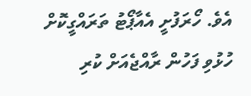އެވެ. ހޯރަފުށީ އެއާޕޯޓު ތަރައްގީކޮށް ހުޅުވި ފަހުން ރާއްޖެއަށް ކުރި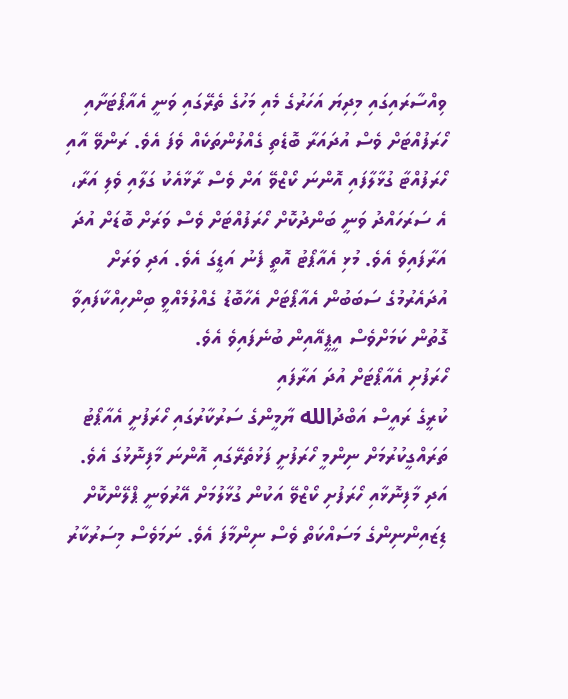ވިއްސާރައިގައި މިދިޔަ އަހަރުގެ މެއި މަހުގެ ތެރޭގައި ވަނީ އެއާޕޯޓަށާއި ހޯރަފުއްޓަށް ވެސް އުދައަރާ ބޮޑެތި ގެއްލުންތަކެއް ވެފަ އެވެ. ރަންވޭ އާއި ހޯރަފުއްޓާ ގުޅާލާފައި އޮންނަ ކޯޒްވޭ އަށް ވެސް ރާޅާއެކު ގަލާއި ވެލި އަރާ، އެ ސަރަހައްދު ވަނީ ބަންދުކޮށް ހޯރަފުއްޓަށް ވެސް ވަރަށް ބޮޑަށް އުދަ އަރާފައިވެ އެވެ. މުޅި އެއާޕޯޓު އޮތީ ފެނު އަޑީގަ އެވެ. އަދި ވަރަށް އުދައެރުމުގެ ސަބަބުން އެއާޕޯޓަށް އެހާބޮޑު ގެއްލުމެއްވީ ބިންހިއްކާފައިވާ ގޮތުން ކަމަށްވެސް އީޕީއޭއިން ބުނެފައިވެ އެވެ.
ހޯރަފުށި އެއާޕޯޓަށް އުދަ އަރާފައި
ކުރީގެ ރައީސް އަބްދުالله ޔާމީންގެ ސަރުކާރުގައި ހޯރަފުށީ އެއާޕޯޓު ތަރައްގީކުރުމަށް ނިންމީ ހޯރަފުށީ ފަޅުތެރޭގައި އޮންނަ މާފިނޮޅުގަ އެވެ. އަދި މާފިނޮޅާއި ހޯރަފުށި ކޯޒްވޭ އަކުން ގުޅާލުމަށް އޭރުވަނީ ޕްލޭންކޮށް ޑިޒައިންނިންގެ މަސައްކަތް ވެސް ނިންމާފަ އެވެ. ނަމަވެސް މިސަރުކާރު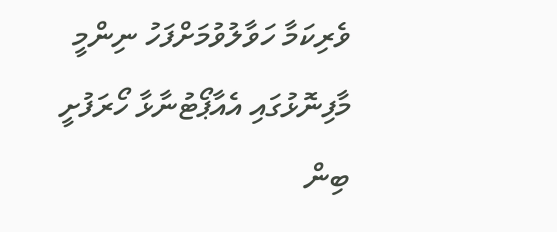ވެރިކަމާ ހަވާލުވުމަށްފަހު ނިންމީ މާފިނޮޅުގައި އެއާޕޯޓުނާޅާ ހޯރަފުށީ ބިން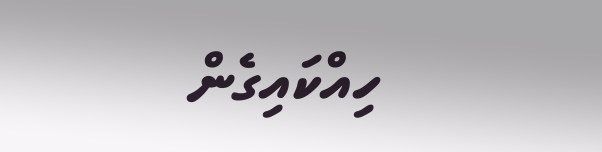ހިއްކައިގެން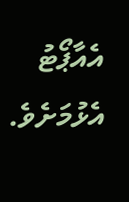އެއާޕޯޓު އެޅުމަށެވެ.